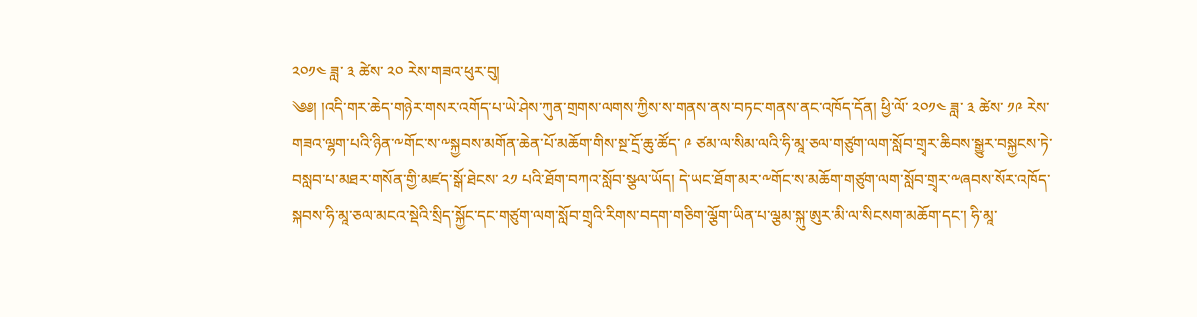༢༠༡༤ ཟླ་ ༣ ཚེས་ ༢༠ རེས་གཟའ་ཕུར་བུ།
༄༅། །འདི་གར་ཆེད་གཉེར་གསར་འགོད་པ་ཡེ་ཤེས་ཀུན་གྲགས་ལགས་ཀྱིས་ས་གནས་ནས་བཏང་གནས་ནང་འཁོད་དོན། ཕྱི་ལོ་ ༢༠༡༤ ཟླ་ ༣ ཚེས་ ༡༩ རེས་གཟའ་ལྷག་པའི་ཉིན་༸གོང་ས་༸སྐྱབས་མགོན་ཆེན་པོ་མཆོག་གིས་སྔ་དྲོ་ཆུ་ཚོད་ ༩ ཙམ་ལ་སིམ་ལའི་ཧི་མཱ་ཅལ་གཙུག་ལག་སློབ་གྲྭར་ཆིབས་སྒྱུར་བསྐྱངས་ཏེ་བསླབ་པ་མཐར་གསོན་གྱི་མཛད་སྒོ་ཐེངས་ ༢༡ པའི་ཐོག་བཀའ་སློབ་སྩལ་ཡོད། དེ་ཡང་ཐོག་མར་༸གོང་ས་མཆོག་གཙུག་ལག་སློབ་གྲྭར་༸ཞབས་སོར་འཁོད་སྐབས་ཧི་མཱ་ཅལ་མངའ་སྡེའི་སྲིད་སྐྱོང་དང་གཙུག་ལག་སློབ་གྲྭའི་རིགས་བདག་གཅིག་ལྕོག་ཡིན་པ་ལྕམ་སྐུ་ཨུར་མི་ལ་སིངསག་མཆོག་དང་། ཧི་མཱ་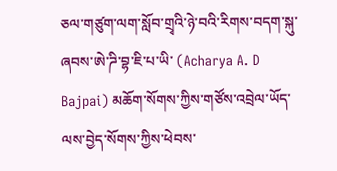ཅལ་གཙུག་ལག་སློབ་གྲྭའི་ཉེ་བའི་རིགས་བདག་སྐུ་ཞབས་ཨེ་ཌི་བྷ་ཇི་པ་ཡི་ (Acharya A. D Bajpai) མཆོག་སོགས་ཀྱིས་གཙོས་འབྲེལ་ཡོད་ལས་བྱེད་སོགས་ཀྱིས་ཕེབས་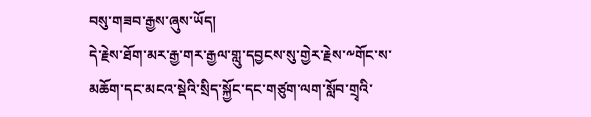བསུ་གཟབ་རྒྱས་ཞུས་ཡོད།
དེ་རྗེས་ཐོག་མར་རྒྱ་གར་རྒྱལ་གླུ་དབྱངས་སུ་གྱེར་རྗེས་༸གོང་ས་མཆོག་དང་མངའ་སྡེའི་སྲིད་སྐྱོང་དང་གཙུག་ལག་སློབ་གྲྭའི་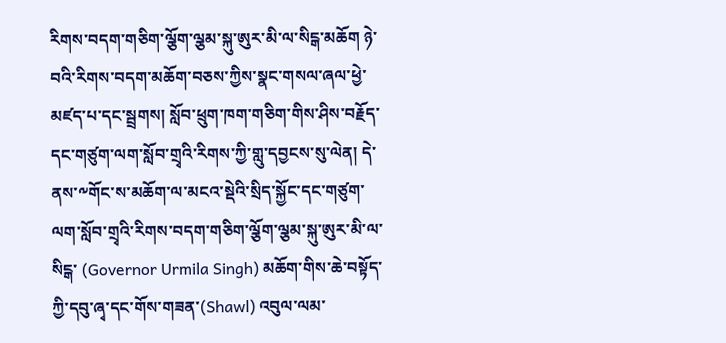རིགས་བདག་གཅིག་ལྕོག་ལྕམ་སྐུ་ཨུར་མི་ལ་སིངྒ་མཆོག ཉེ་བའི་རིགས་བདག་མཆོག་བཅས་ཀྱིས་སྣང་གསལ་ཞལ་ཕྱེ་མཛད་པ་དང་སྦྲགས། སློབ་ཕྲུག་ཁག་གཅིག་གིས་ཤིས་བརྗོད་དང་གཙུག་ལག་སློབ་གྲྭའི་རིགས་ཀྱི་གླུ་དབྱངས་སུ་ལེན། དེ་ནས་༸གོང་ས་མཆོག་ལ་མངའ་སྡེའི་སྲིད་སྐྱོང་དང་གཙུག་ལག་སློབ་གྲྭའི་རིགས་བདག་གཅིག་ལྕོག་ལྕམ་སྐུ་ཨུར་མི་ལ་སིངྒ་ (Governor Urmila Singh) མཆོག་གིས་ཆེ་བསྟོད་ཀྱི་དབུ་ཞྭ་དང་གོས་གཟན་(Shawl) འབུལ་ལམ་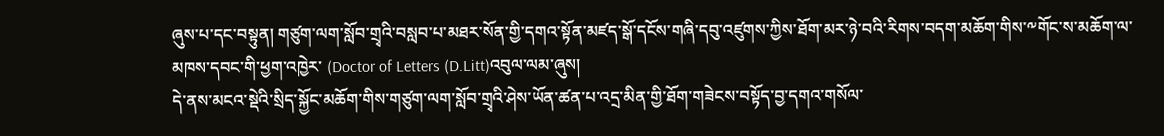ཞུས་པ་དང་བསྟུན། གཙུག་ལག་སློབ་གྲྭའི་བསླབ་པ་མཐར་སོན་གྱི་དགའ་སྟོན་མཛད་སྒོ་དངོས་གཞི་དབུ་འཛུགས་ཀྱིས་ཐོག་མར་ཉེ་བའི་རིགས་བདག་མཆོག་གིས་༸གོང་ས་མཆོག་ལ་མཁས་དབང་གི་ཕྱག་འཁྱེར་ (Doctor of Letters (D.Litt)འབུལ་ལམ་ཞུས།
དེ་ནས་མངའ་སྡེའི་སྲིད་སྐྱོང་མཆོག་གིས་གཙུག་ལག་སློབ་གྲྭའི་ཤེས་ཡོན་ཚན་པ་འདྲ་མིན་གྱི་ཐོག་གཟེངས་བསྟོད་བྱ་དགའ་གསོལ་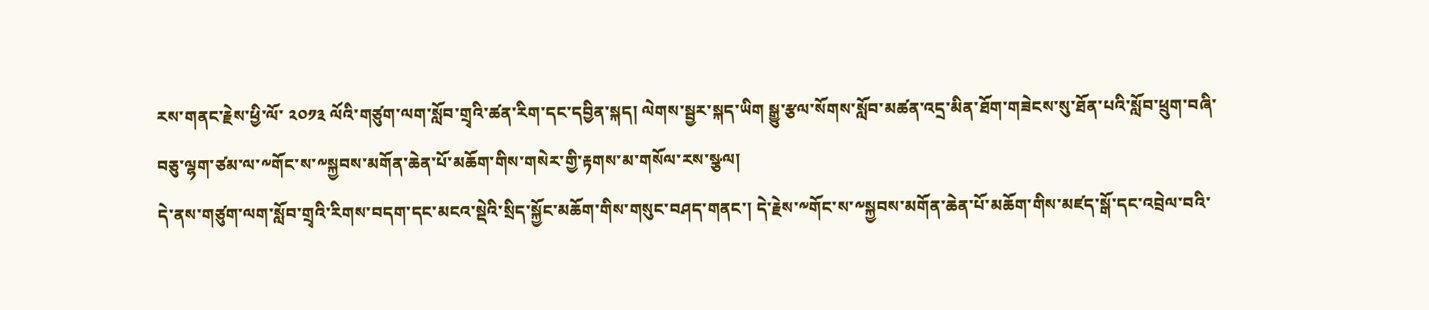རས་གནང་རྗེས་ཕྱི་ལོ་ ༢༠༡༣ ལོའི་གཙུག་ལག་སློབ་གྲྭའི་ཚན་རིག་དང་དབྱིན་སྐད། ལེགས་སྦྱར་སྐད་ཡིག སྒྱུ་རྩལ་སོགས་སློབ་མཚན་འདྲ་མིན་ཐོག་གཟེངས་སུ་ཐོན་པའི་སློབ་ཕྲུག་བཞི་བཅུ་ལྷག་ཙམ་ལ་༸གོང་ས་༸སྐྱབས་མགོན་ཆེན་པོ་མཆོག་གིས་གསེར་གྱི་རྟགས་མ་གསོལ་རས་སྩལ།
དེ་ནས་གཙུག་ལག་སློབ་གྲྭའི་རིགས་བདག་དང་མངའ་སྡེའི་སྲིད་སྐྱོང་མཆོག་གིས་གསུང་བཤད་གནང་། དེ་རྗེས་༸གོང་ས་༸སྐྱབས་མགོན་ཆེན་པོ་མཆོག་གིས་མཛད་སྒོ་དང་འབྲེལ་བའི་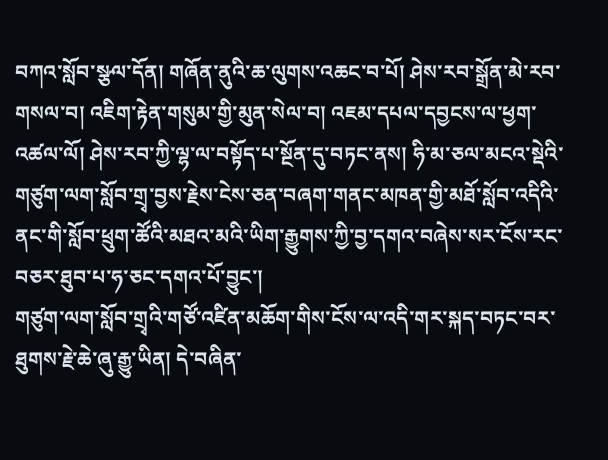བཀའ་སློབ་སྩལ་དོན། གཞོན་ནུའི་ཆ་ལུགས་འཆང་བ་པོ། ཤེས་རབ་སྒྲོན་མེ་རབ་གསལ་བ། འཇིག་རྟེན་གསུམ་གྱི་མུན་སེལ་བ། འཇམ་དཔལ་དབྱངས་ལ་ཕྱག་འཚལ་ལོ། ཤེས་རབ་ཀྱི་ལྷ་ལ་བསྟོད་པ་སྔོན་དུ་བཏང་ནས། ཧི་མ་ཅལ་མངའ་སྡེའི་གཙུག་ལག་སློབ་གྲྭ་བྱས་རྗེས་ངེས་ཅན་བཞག་གནང་མཁན་གྱི་མཐོ་སློབ་འདིའི་ནང་གི་སློབ་ཕྲུག་ཚོའི་མཐའ་མའི་ཡིག་རྒྱུགས་ཀྱི་བྱ་དགའ་བཞེས་སར་ངོས་རང་བཅར་ཐུབ་པ་ཧ་ཅང་དགའ་པོ་བྱུང་།
གཙུག་ལག་སློབ་གྲྭའི་གཙོ་འཛིན་མཆོག་གིས་ངོས་ལ་འདི་གར་སྐད་བཏང་བར་ཐུགས་རྗེ་ཆེ་ཞུ་རྒྱུ་ཡིན། དེ་བཞིན་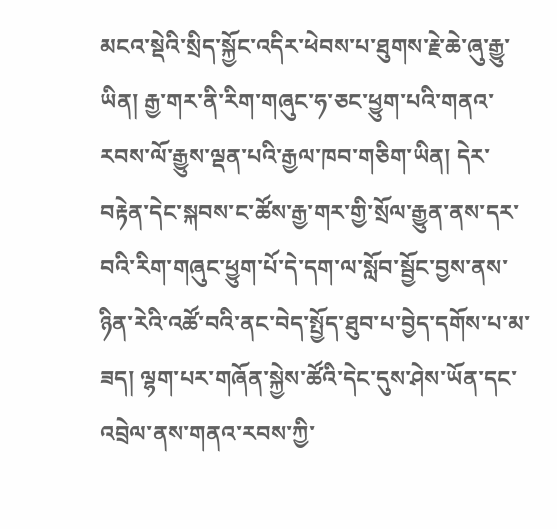མངའ་སྡེའི་སྲིད་སྐྱོང་འདིར་ཕེབས་པ་ཐུགས་རྗེ་ཆེ་ཞུ་རྒྱུ་ཡིན། རྒྱ་གར་ནི་རིག་གཞུང་ཧ་ཅང་ཕྱུག་པའི་གནའ་རབས་ལོ་རྒྱུས་ལྡན་པའི་རྒྱལ་ཁབ་གཅིག་ཡིན། དེར་བརྟེན་དེང་སྐབས་ང་ཚོས་རྒྱ་གར་གྱི་སྲོལ་རྒྱུན་ནས་དར་བའི་རིག་གཞུང་ཕྱུག་པོ་དེ་དག་ལ་སློབ་སྦྱོང་བྱས་ནས་ཉིན་རེའི་འཚོ་བའི་ནང་བེད་སྤྱོད་ཐུབ་པ་བྱེད་དགོས་པ་མ་ཟད། ལྷག་པར་གཞོན་སྐྱེས་ཚོའི་དེང་དུས་ཤེས་ཡོན་དང་འབྲེལ་ནས་གནའ་རབས་ཀྱི་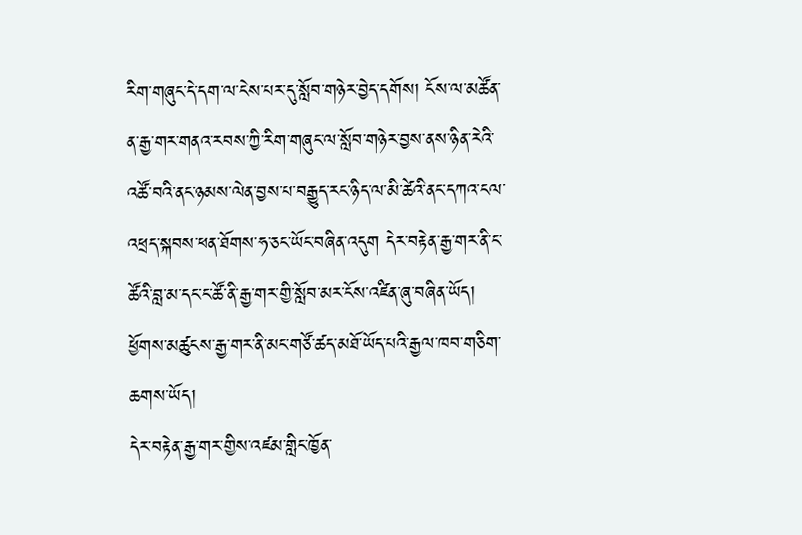རིག་གཞུང་དེ་དག་ལ་ངེས་པར་དུ་སློབ་གཉེར་བྱེད་དགོས། ངོས་ལ་མཚོན་ན་རྒྱ་གར་གནའ་རབས་ཀྱི་རིག་གཞུང་ལ་སློབ་གཉེར་བྱས་ནས་ཉིན་རེའི་འཚོ་བའི་ནང་ཉམས་ལེན་བྱས་པ་བརྒྱུད་རང་ཉིད་ལ་མི་ཚེའི་ནང་དཀའ་ངལ་འཕྲད་སྐབས་ཕན་ཐོགས་ཧ་ཅང་ཡོང་བཞིན་འདུག དེར་བརྟེན་རྒྱ་གར་ནི་ང་ཚོའི་བླ་མ་དང་ང་ཚོ་ནི་རྒྱ་གར་གྱི་སློབ་མར་ངོས་འཛིན་ཞུ་བཞིན་ཡོད། ཕྱོགས་མཚུངས་རྒྱ་གར་ནི་མང་གཙོ་ཚད་མཐོ་ཡོད་པའི་རྒྱལ་ཁབ་གཅིག་ཆགས་ཡོད།
དེར་བརྟེན་རྒྱ་གར་གྱིས་འཛམ་གླིང་ཁྱོན་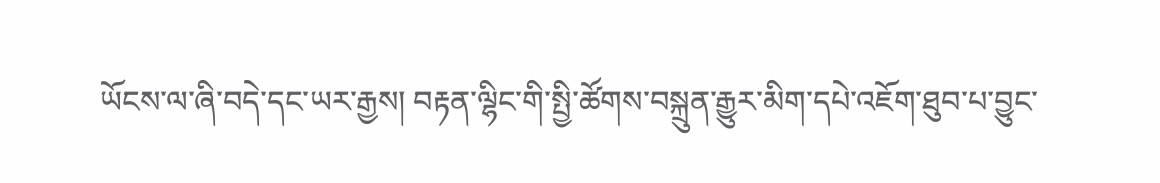ཡོངས་ལ་ཞི་བདེ་དང་ཡར་རྒྱས། བརྟན་ལྷིང་གི་སྤྱི་ཚོགས་བསྐྲུན་རྒྱུར་མིག་དཔེ་འཇོག་ཐུབ་པ་བྱུང་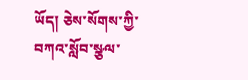ཡོད། ཅེས་སོགས་ཀྱི་བཀའ་སློབ་སྩལ་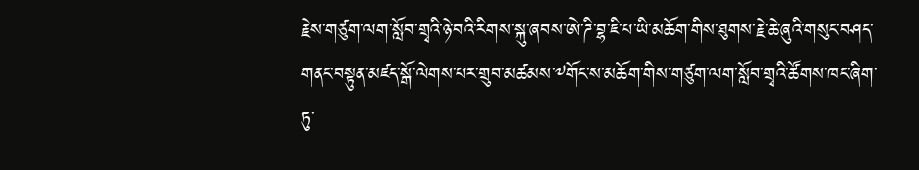རྗེས་གཙུག་ལག་སློབ་གྲྭའི་ཉེ་བའི་རིགས་སྐུ་ཞབས་ཨེ་ཌི་བྷ་ཇི་པ་ཡི་མཆོག་གིས་ཐུགས་རྗེ་ཆེ་ཞུའི་གསུང་བཤད་གནང་བསྟུན་མཛད་སྒོ་ལེགས་པར་གྲུབ་མཚམས་༸གོང་ས་མཆོག་གིས་གཙུག་ལག་སློབ་གྲྭའི་ཚོགས་ཁང་ཞིག་ཏུ་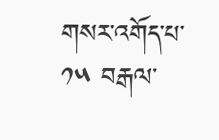གསར་འགོད་པ་ ༡༥ བརྒལ་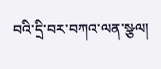བའི་དྲི་བར་བཀའ་ལན་སྩལ།